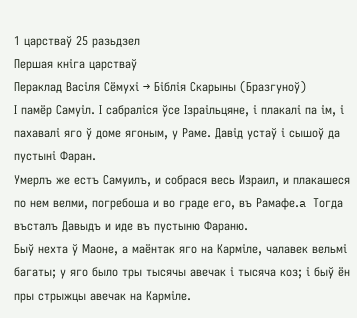1 царстваў 25 разьдзел
Першая кніга царстваў
Пераклад Васіля Сёмухі → Біблія Скарыны (Бразгуноў)
І памёр Самуіл. І сабраліся ўсе Ізраільцяне, і плакалі па ім, і пахавалі яго ў доме ягоным, у Раме. Давід устаў і сышоў да пустыні Фаран.
Умерлъ же естъ Самуилъ, и собрася весь Израил, и плакашеся по нем велми, погребоша и во граде его, въ Рамафе.a Тогда въсталъ Давыдъ и иде въ пустыню Фараню.
Быў нехта ў Маоне, а маёнтак яго на Карміле, чалавек вельмі багаты; у яго было тры тысячы авечак і тысяча коз; і быў ён пры стрыжцы авечак на Карміле.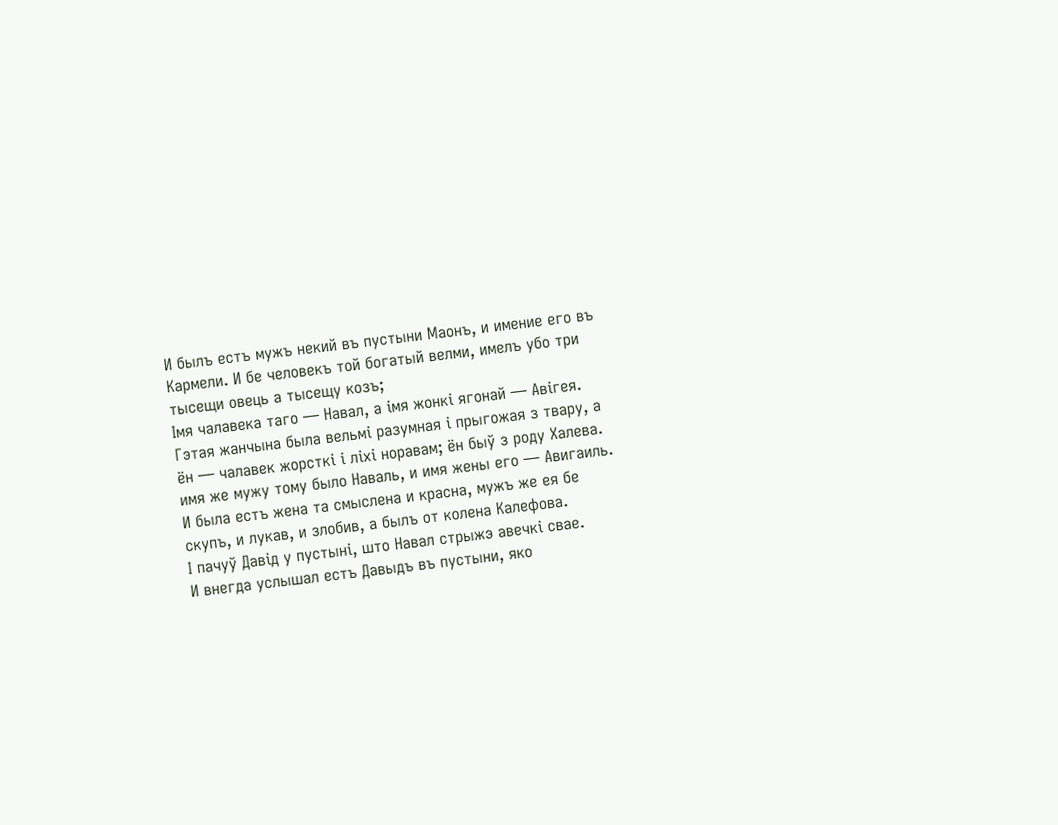И былъ естъ мужъ некий въ пустыни Маонъ, и имение его въ Кармели. И бе человекъ той богатый велми, имелъ убо три тысещи овець а тысещу козъ;
Імя чалавека таго — Навал, а імя жонкі ягонай — Авігея. Гэтая жанчына была вельмі разумная і прыгожая з твару, а ён — чалавек жорсткі і ліхі норавам; ён быў з роду Халева.
имя же мужу тому было Наваль, и имя жены его — Авигаиль. И была естъ жена та смыслена и красна, мужъ же ея бе скупъ, и лукав, и злобив, а былъ от колена Калефова.
І пачуў Давід у пустыні, што Навал стрыжэ авечкі свае.
И внегда услышал естъ Давыдъ въ пустыни, яко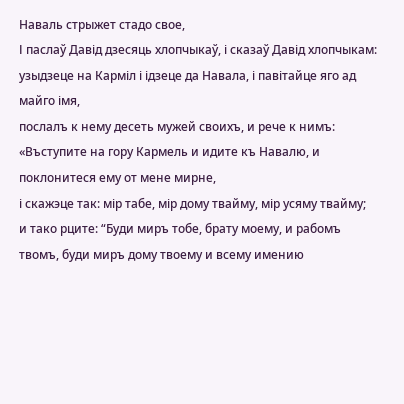Наваль стрыжет стадо свое,
І паслаў Давід дзесяць хлопчыкаў, і сказаў Давід хлопчыкам: узыдзеце на Карміл і ідзеце да Навала, і павітайце яго ад майго імя,
послалъ к нему десеть мужей своихъ, и рече к нимъ: «Въступите на гору Кармель и идите къ Навалю, и поклонитеся ему от мене мирне,
і скажэце так: мір табе, мір дому твайму, мір усяму твайму;
и тако рците: “Буди миръ тобе, брату моему, и рабомъ твомъ, буди миръ дому твоему и всему имению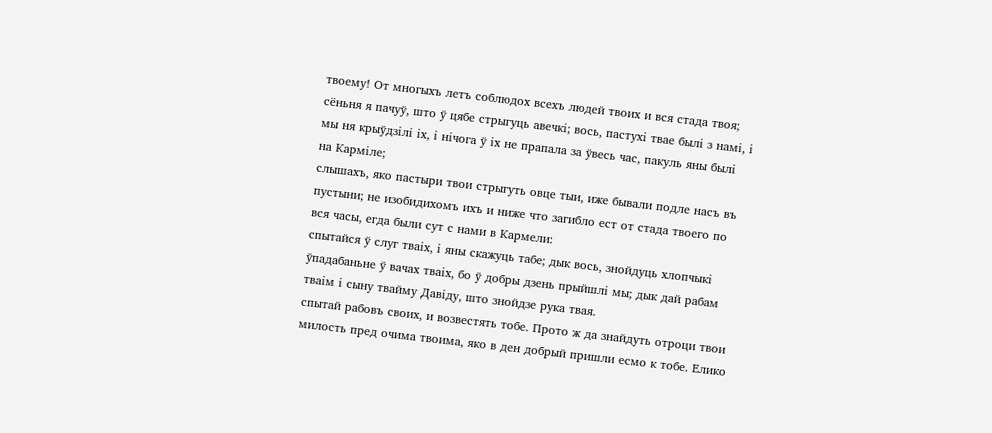твоему! От многыхъ летъ соблюдох всехъ людей твоих и вся стада твоя;
сёньня я пачуў, што ў цябе стрыгуць авечкі; вось, пастухі твае былі з намі, і мы ня крыўдзілі іх, і нічога ў іх не прапала за ўвесь час, пакуль яны былі на Карміле;
слышахъ, яко пастыри твои стрыгуть овце тыи, иже бывали подле насъ въ пустыни; не изобидихомъ ихъ и ниже что загибло ест от стада твоего по вся часы, егда были сут с нами в Кармели:
спытайся ў слуг тваіх, і яны скажуць табе; дык вось, знойдуць хлопчыкі ўпадабаньне ў вачах тваіх, бо ў добры дзень прыйшлі мы; дык дай рабам тваім і сыну твайму Давіду, што знойдзе рука твая.
спытай рабовъ своих, и возвестять тобе. Прото ж да знайдуть отроци твои милость пред очима твоима, яко в ден добрый пришли есмо к тобе. Елико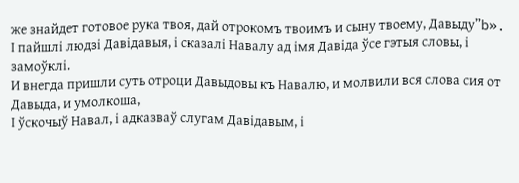же знайдет готовое рука твоя, дай отрокомъ твоимъ и сыну твоему, Давыду”b».
І пайшлі людзі Давідавыя, і сказалі Навалу ад імя Давіда ўсе гэтыя словы, і замоўклі.
И внегда пришли суть отроци Давыдовы къ Навалю, и молвили вся слова сия от Давыда, и умолкоша,
І ўскочыў Навал, і адказваў слугам Давідавым, і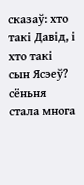сказаў: хто такі Давід, і хто такі сын Ясэеў? сёньня стала многа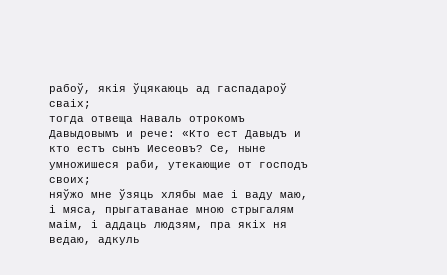рабоў, якія ўцякаюць ад гаспадароў сваіх;
тогда отвеща Наваль отрокомъ Давыдовымъ и рече: «Кто ест Давыдъ и кто естъ сынъ Иесеовъ? Се, ныне умножишеся раби, утекающие от господъ своих;
няўжо мне ўзяць хлябы мае і ваду маю, і мяса, прыгатаванае мною стрыгалям маім, і аддаць людзям, пра якіх ня ведаю, адкуль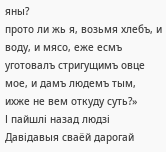яны?
прото ли жь я, возьмя хлебъ, и воду, и мясо, еже есмъ уготовалъ стригущимъ овце мое, и дамъ людемъ тым, ихже не вем откуду суть?»
І пайшлі назад людзі Давідавыя сваёй дарогай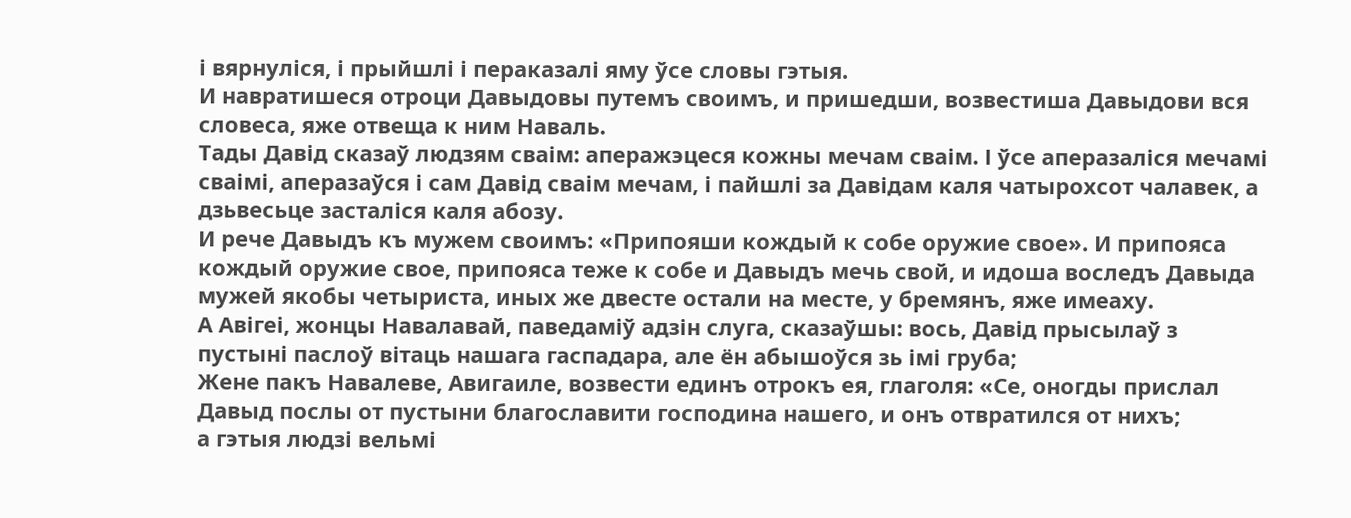і вярнуліся, і прыйшлі і пераказалі яму ўсе словы гэтыя.
И навратишеся отроци Давыдовы путемъ своимъ, и пришедши, возвестиша Давыдови вся словеса, яже отвеща к ним Наваль.
Тады Давід сказаў людзям сваім: аперажэцеся кожны мечам сваім. І ўсе аперазаліся мечамі сваімі, аперазаўся і сам Давід сваім мечам, і пайшлі за Давідам каля чатырохсот чалавек, а дзьвесьце засталіся каля абозу.
И рече Давыдъ къ мужем своимъ: «Припояши кождый к собе оружие свое». И припояса кождый оружие свое, припояса теже к собе и Давыдъ мечь свой, и идоша воследъ Давыда мужей якобы четыриста, иных же двесте остали на месте, у бремянъ, яже имеаху.
А Авігеі, жонцы Навалавай, паведаміў адзін слуга, сказаўшы: вось, Давід прысылаў з пустыні паслоў вітаць нашага гаспадара, але ён абышоўся зь імі груба;
Жене пакъ Навалеве, Авигаиле, возвести единъ отрокъ ея, глаголя: «Се, оногды прислал Давыд послы от пустыни благославити господина нашего, и онъ отвратился от нихъ;
а гэтыя людзі вельмі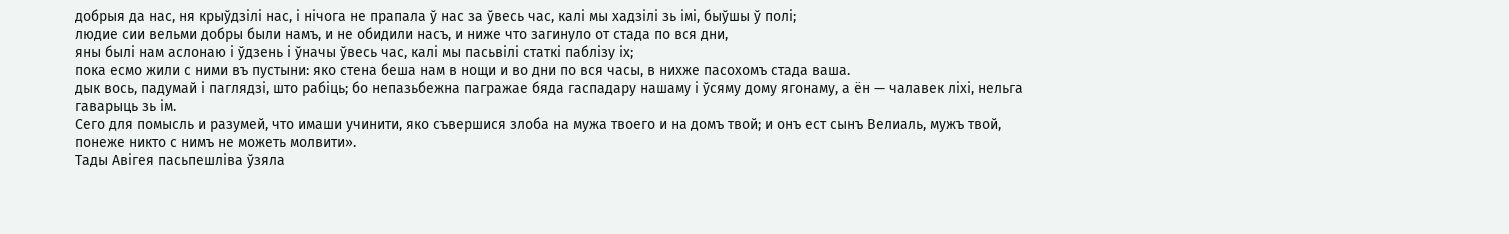добрыя да нас, ня крыўдзілі нас, і нічога не прапала ў нас за ўвесь час, калі мы хадзілі зь імі, быўшы ў полі;
людие сии вельми добры были намъ, и не обидили насъ, и ниже что загинуло от стада по вся дни,
яны былі нам аслонаю і ўдзень і ўначы ўвесь час, калі мы пасьвілі статкі паблізу іх;
пока есмо жили с ними въ пустыни: яко стена беша нам в нощи и во дни по вся часы, в нихже пасохомъ стада ваша.
дык вось, падумай і паглядзі, што рабіць; бо непазьбежна пагражае бяда гаспадару нашаму і ўсяму дому ягонаму, а ён — чалавек ліхі, нельга гаварыць зь ім.
Сего для помысль и разумей, что имаши учинити, яко съвершися злоба на мужа твоего и на домъ твой; и онъ ест сынъ Велиаль, мужъ твой, понеже никто с нимъ не можеть молвити».
Тады Авігея пасьпешліва ўзяла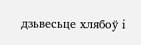дзьвесьце хлябоў і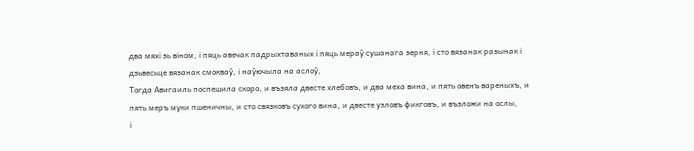два мяхі зь віном, і пяць авечак падрыхтаваных і пяць мераў сушанага зерня, і сто вязанак разынак і дзьвесьце вязанак смокваў, і наўючыла на аслоў,
Тогда Авигаиль поспешила скоро, и възяла двесте хлебовъ, и два меха вина, и пять овенъ вареныхъ, и пять меръ муки пшеничны, и сто связковъ сухого вина, и двесте узловъ фикговъ, и възложи на ослы,
і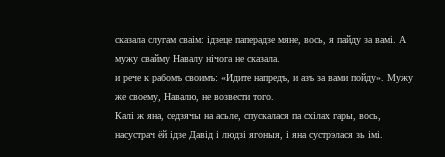сказала слугам сваім: ідзеце паперадзе мяне, вось, я пайду за вамі. А мужу свайму Навалу нічога не сказала.
и рече к рабомъ своимъ: «Идите напредъ, и азъ за вами пойду». Мужу же своему, Навалю, не возвести того.
Калі ж яна, седзячы на асьле, спускалася па схілах гары, вось, насустрач ёй ідзе Давід і людзі ягоныя, і яна сустрэлася зь імі.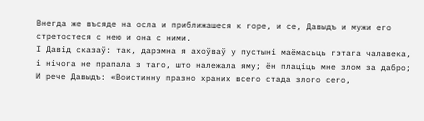Внегда же въсяде на осла и приближашеся к горе, и се, Давыдъ и мужи его стретостеся с нею и она с ними.
І Давід сказаў: так, дарэмна я ахоўваў у пустыні маёмасьць гэтага чалавека, і нічога не прапала з таго, што належала яму; ён плаціць мне злом за дабро;
И рече Давыдъ: «Воистинну празно храних всего стада злого сего,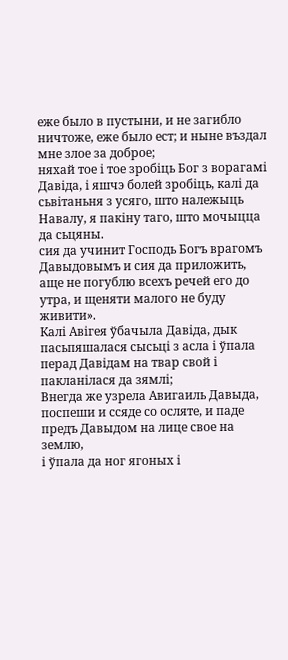еже было в пустыни, и не загибло ничтоже, еже было ест; и ныне въздал мне злое за доброе;
няхай тое і тое зробіць Бог з ворагамі Давіда, і яшчэ болей зробіць, калі да сьвітаньня з усяго, што належыць Навалу, я пакіну таго, што мочыцца да сьцяны.
сия да учинит Господь Богъ врагомъ Давыдовымъ и сия да приложить, аще не погублю всехъ речей его до утра, и щеняти малого не буду живити».
Калі Авігея ўбачыла Давіда, дык пасьпяшалася сысьці з асла і ўпала перад Давідам на твар свой і пакланілася да зямлі;
Внегда же узрела Авигаиль Давыда, поспеши и ссяде со осляте, и паде предъ Давыдом на лице свое на землю,
і ўпала да ног ягоных і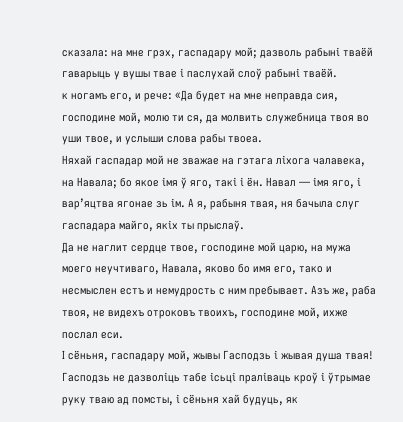сказала: на мне грэх, гаспадару мой; дазволь рабыні тваёй гаварыць у вушы твае і паслухай слоў рабыні тваёй.
к ногамъ его, и рече: «Да будет на мне неправда сия, господине мой, молю ти ся, да молвить служебница твоя во уши твое, и услыши слова рабы твоеа.
Няхай гаспадар мой не зважае на гэтага ліхога чалавека, на Навала; бо якое імя ў яго, такі і ён. Навал — імя яго, і вар’яцтва ягонае зь ім. А я, рабыня твая, ня бачыла слуг гаспадара майго, якіх ты прыслаў.
Да не наглит сердце твое, господине мой царю, на мужа моего неучтиваго, Навала, яково бо имя его, тако и несмыслен естъ и немудрость с ним пребывает. Азъ же, раба твоя, не видехъ отроковъ твоихъ, господине мой, ихже послал еси.
І сёньня, гаспадару мой, жывы Гасподзь і жывая душа твая! Гасподзь не дазволіць табе ісьці праліваць кроў і ўтрымае руку тваю ад помсты, і сёньня хай будуць, як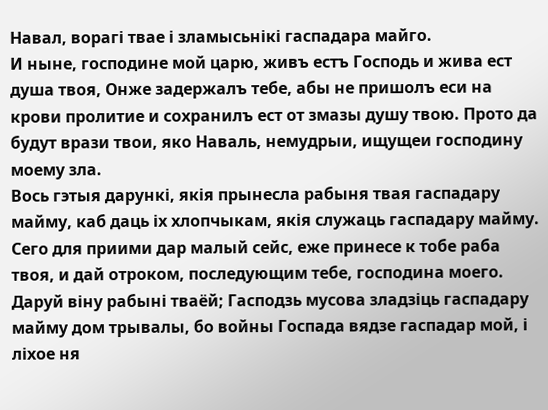Навал, ворагі твае і зламысьнікі гаспадара майго.
И ныне, господине мой царю, живъ естъ Господь и жива ест душа твоя, Онже задержалъ тебе, абы не пришолъ еси на крови пролитие и сохранилъ ест от змазы душу твою. Прото да будут врази твои, яко Наваль, немудрыи, ищущеи господину моему зла.
Вось гэтыя дарункі, якія прынесла рабыня твая гаспадару майму, каб даць іх хлопчыкам, якія служаць гаспадару майму.
Сего для приими дар малый сейc, еже принесе к тобе раба твоя, и дай отроком, последующим тебе, господина моего.
Даруй віну рабыні тваёй; Гасподзь мусова зладзіць гаспадару майму дом трывалы, бо войны Госпада вядзе гаспадар мой, і ліхое ня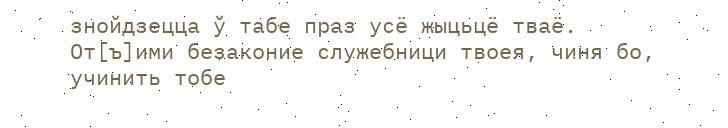знойдзецца ў табе праз усё жыцьцё тваё.
От[ъ]ими безаконие служебници твоея, чиня бо, учинить тобе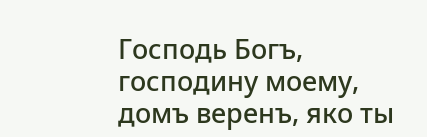Господь Богъ, господину моему, домъ веренъ, яко ты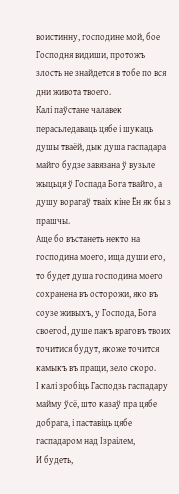воистинну, господине мой, бое Господня видиши, протожъ злость не знайдется в тобе по вся дни живота твоего.
Калі паўстане чалавек перасьледаваць цябе і шукаць душы тваёй, дык душа гаспадара майго будзе завязана ў вузьле жыцьця ў Госпада Бога твайго, а душу ворагаў тваіх кіне Ён як бы з прашчы.
Аще бо въстанеть некто на господина моего, ища души его, то будет душа господина моего сохранена въ осторожи, яко въ соузе живыхъ, у Господа, Бога своегоd, душе пакъ враговъ твоих точитися будут, якоже точится камыкъ въ пращи, зело скоро.
І калі зробіць Гасподзь гаспадару майму ўсё, што казаў пра цябе добрага, і паставіць цябе гаспадаром над Ізраілем,
И будеть,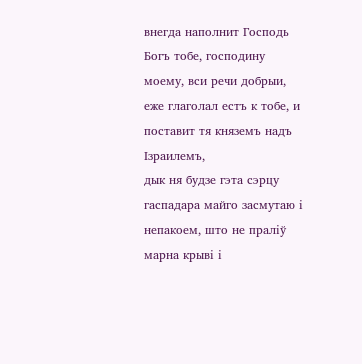внегда наполнит Господь Богъ тобе, господину моему, вси речи добрыи, еже глаголал естъ к тобе, и поставит тя княземъ надъ Ізраилемъ,
дык ня будзе гэта сэрцу гаспадара майго засмутаю і непакоем, што не праліў марна крыві і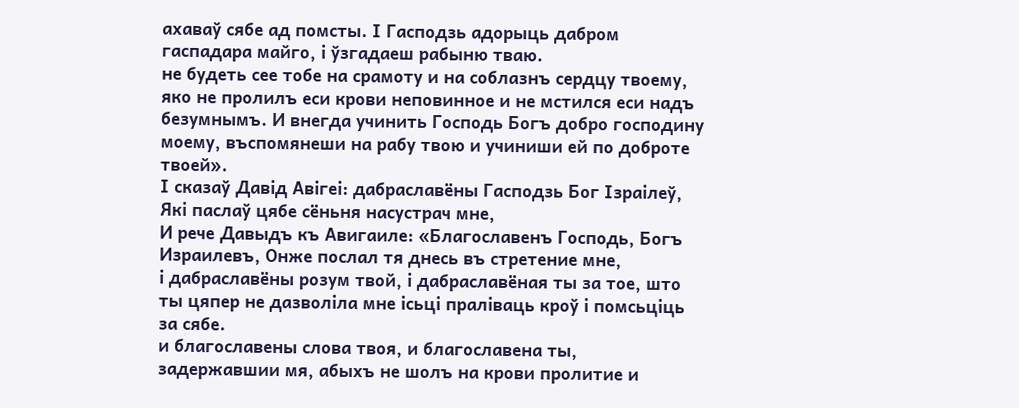ахаваў сябе ад помсты. І Гасподзь адорыць дабром гаспадара майго, і ўзгадаеш рабыню тваю.
не будеть сее тобе на срамоту и на соблазнъ сердцу твоему, яко не пролилъ еси крови неповинное и не мстился еси надъ безумнымъ. И внегда учинить Господь Богъ добро господину моему, въспомянеши на рабу твою и учиниши ей по доброте твоей».
І сказаў Давід Авігеі: дабраславёны Гасподзь Бог Ізраілеў, Які паслаў цябе сёньня насустрач мне,
И рече Давыдъ къ Авигаиле: «Благославенъ Господь, Богъ Израилевъ, Онже послал тя днесь въ стретение мне,
і дабраславёны розум твой, і дабраславёная ты за тое, што ты цяпер не дазволіла мне ісьці праліваць кроў і помсьціць за сябе.
и благославены слова твоя, и благославена ты, задержавшии мя, абыхъ не шолъ на крови пролитие и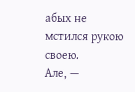абых не мстился рукою своею.
Але, —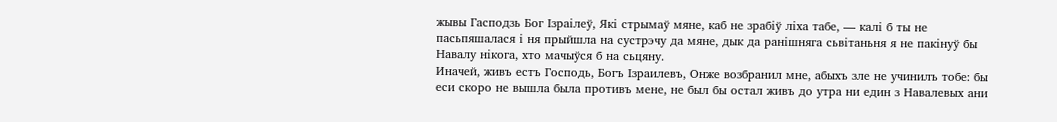жывы Гасподзь Бог Ізраілеў, Які стрымаў мяне, каб не зрабіў ліха табе, — калі б ты не пасьпяшалася і ня прыйшла на сустрэчу да мяне, дык да ранішняга сьвітаньня я не пакінуў бы Навалу нікога, хто мачыўся б на сьцяну.
Иначей, живъ естъ Господь, Богъ Ізраилевъ, Онже возбранил мне, абыхъ зле не учинилъ тобе: бы еси скоро не вышла была противъ мене, не был бы остал живъ до утра ни един з Навалевых ани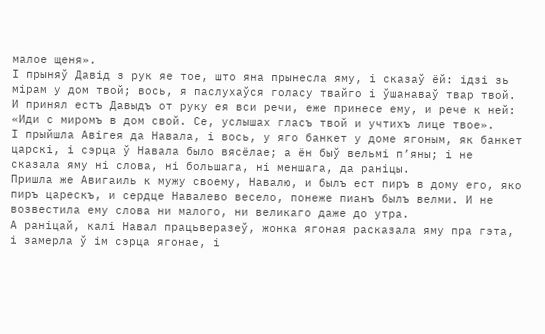малое щеня».
І прыняў Давід з рук яе тое, што яна прынесла яму, і сказаў ёй: ідзі зь мірам у дом твой; вось, я паслухаўся голасу твайго і ўшанаваў твар твой.
И принял естъ Давыдъ от руку ея вси речи, еже принесе ему, и рече к ней: «Иди с миромъ в дом свой. Се, услышах гласъ твой и учтихъ лице твое».
І прыйшла Авігея да Навала, і вось, у яго банкет у доме ягоным, як банкет царскі, і сэрца ў Навала было вясёлае; а ён быў вельмі п’яны; і не сказала яму ні слова, ні большага, ні меншага, да раніцы.
Пришла же Авигаиль к мужу своему, Навалю, и былъ ест пиръ в дому его, яко пиръ царескъ, и сердце Навалево весело, понеже пианъ былъ велми. И не возвестила ему слова ни малого, ни великаго даже до утра.
А раніцай, калі Навал працьверазеў, жонка ягоная расказала яму пра гэта, і замерла ў ім сэрца ягонае, і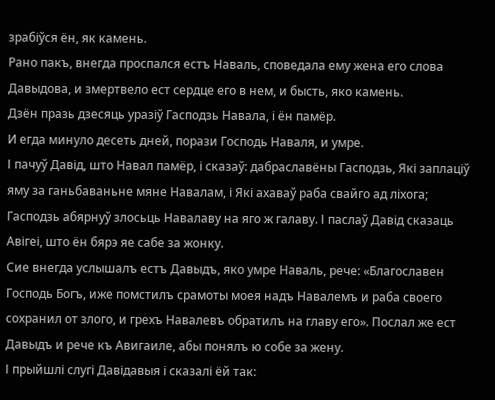зрабіўся ён, як камень.
Рано пакъ, внегда проспался естъ Наваль, споведала ему жена его слова Давыдова, и змертвело ест сердце его в нем, и бысть, яко камень.
Дзён празь дзесяць уразіў Гасподзь Навала, і ён памёр.
И егда минуло десеть дней, порази Господь Наваля, и умре.
І пачуў Давід, што Навал памёр, і сказаў: дабраславёны Гасподзь, Які заплаціў яму за ганьбаваньне мяне Навалам, і Які ахаваў раба свайго ад ліхога; Гасподзь абярнуў злосьць Навалаву на яго ж галаву. І паслаў Давід сказаць Авігеі, што ён бярэ яе сабе за жонку.
Сие внегда услышалъ естъ Давыдъ, яко умре Наваль, рече: «Благославен Господь Богъ, иже помстилъ срамоты моея надъ Навалемъ и раба своего сохранил от злого, и грехъ Навалевъ обратилъ на главу его». Послал же ест Давыдъ и рече къ Авигаиле, абы понялъ ю собе за жену.
І прыйшлі слугі Давідавыя і сказалі ёй так: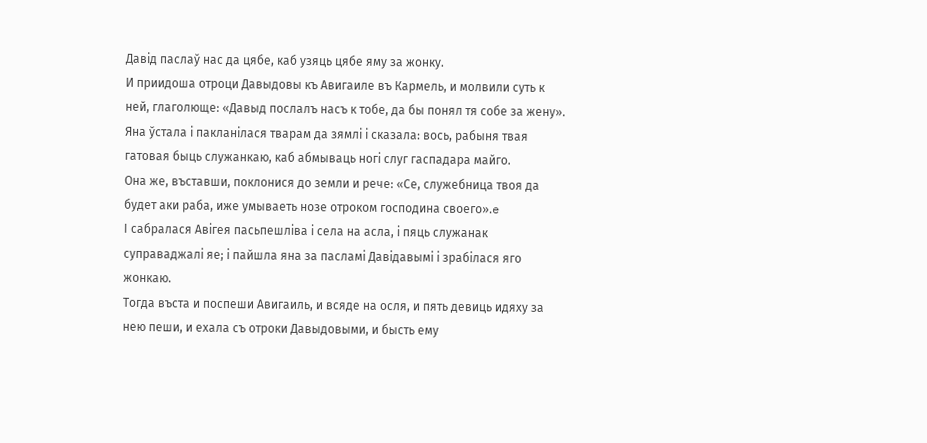Давід паслаў нас да цябе, каб узяць цябе яму за жонку.
И приидоша отроци Давыдовы къ Авигаиле въ Кармель, и молвили суть к ней, глаголюще: «Давыд послалъ насъ к тобе, да бы понял тя собе за жену».
Яна ўстала і пакланілася тварам да зямлі і сказала: вось, рабыня твая гатовая быць служанкаю, каб абмываць ногі слуг гаспадара майго.
Она же, въставши, поклонися до земли и рече: «Се, служебница твоя да будет аки раба, иже умываеть нозе отроком господина своего».e
І сабралася Авігея пасьпешліва і села на асла, і пяць служанак суправаджалі яе; і пайшла яна за пасламі Давідавымі і зрабілася яго жонкаю.
Тогда въста и поспеши Авигаиль, и всяде на осля, и пять девиць идяху за нею пеши, и ехала съ отроки Давыдовыми, и бысть ему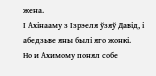жена.
І Ахінааму з Ізрэеля ўзяў Давід, і абедзьве яны былі яго жонкі.
Но и Ахимому понял собе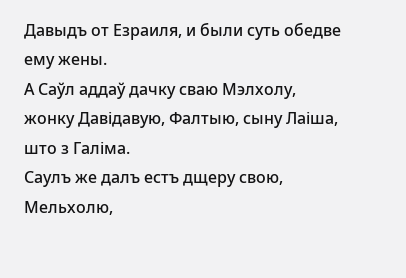Давыдъ от Езраиля, и были суть обедве ему жены.
А Саўл аддаў дачку сваю Мэлхолу, жонку Давідавую, Фалтыю, сыну Лаіша, што з Галіма.
Саулъ же далъ естъ дщеру свою, Мельхолю,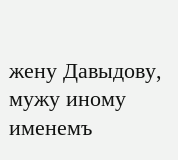жену Давыдову, мужу иному именемъ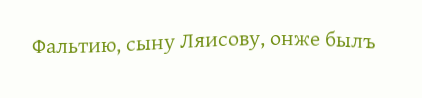Фальтию, сыну Ляисову, онже былъ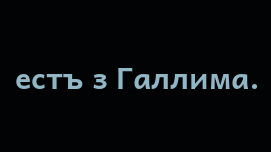естъ з Галлима.